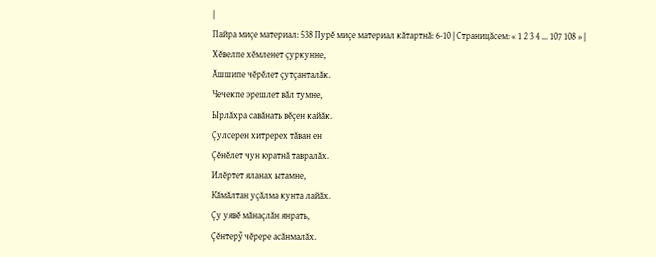|
Пайра миçе материал: 538 Пурĕ миçе материал кăтартнă: 6-10 | Страницăсем: « 1 2 3 4 ... 107 108 » |
Хĕвелпе хĕмленет çуркунне,
Ăшшипе чĕрĕлет çутçанталăк.
Чечекпе эрешлет вăл тумне,
Ырлăхра савăнать вĕçен кайăк.
Çулсерен хитререх тăван ен
Çĕнĕлет чун юратнă тавралăх.
Илĕртет яланах ытамне,
Кăмăлтан уçăлма кунта лайăх.
Çу уявĕ мăнаçлăн янрать,
Çĕнтерỹ чĕрере асăнмалăх.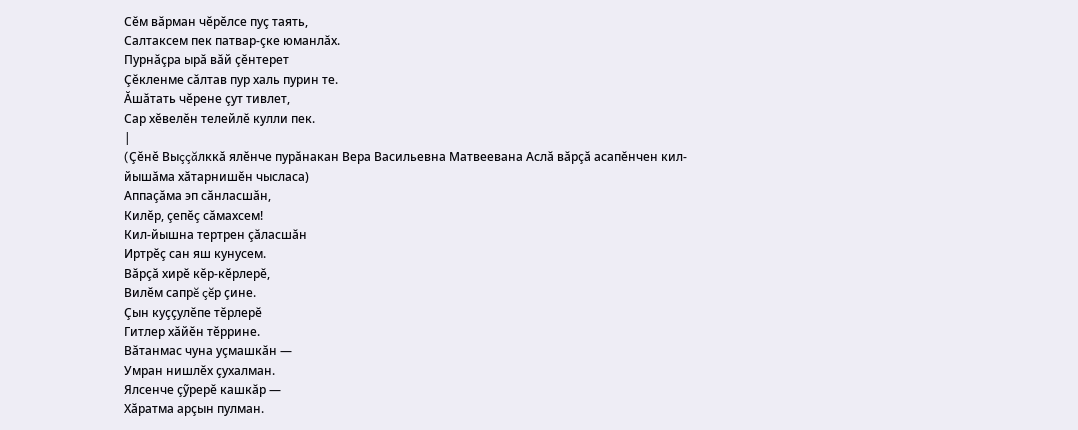Сĕм вăрман чĕрĕлсе пуç таять,
Салтаксем пек патвар-çке юманлăх.
Пурнăçра ырă вăй çĕнтерет
Çĕкленме сăлтав пур халь пурин те.
Ăшăтать чĕрене çут тивлет,
Сар хĕвелĕн телейлĕ кулли пек.
|
(Çĕнĕ Выççăлккă ялĕнче пурăнакан Вера Васильевна Матвеевана Аслă вăрçă асапĕнчен кил-йышăма хăтарнишĕн чысласа)
Аппаçăма эп сăнласшăн,
Килĕр, çепĕç сăмахсем!
Кил-йышна тертрен çăласшăн
Иртрĕç сан яш кунусем.
Вăрçă хирĕ кĕр-кĕрлерĕ,
Вилĕм сапрĕ çĕр çине.
Çын куççулĕпе тĕрлерĕ
Гитлер хăйĕн тĕррине.
Вăтанмас чуна уçмашкăн —
Умран нишлĕх çухалман.
Ялсенче çỹрерĕ кашкăр —
Хăратма арçын пулман.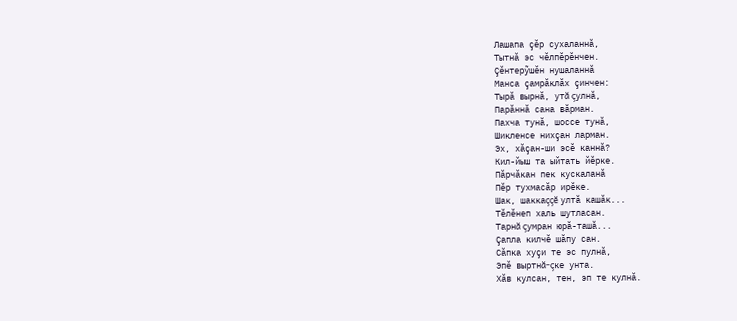Лашапа çĕр сухаланнă,
Тытнă эс чĕлпĕрĕнчен.
Çĕнтерỹшĕн нушаланнă
Манса çамрăклăх çинчен:
Тырă вырнă, утă çулнă,
Парăннă сана вăрман.
Пахча тунă, шоссе тунă,
Шикленсе нихçан ларман.
Эх, хăçан-ши эсĕ каннă?
Кил-йыш та ыйтать йĕрке.
Пăрчăкан пек кускаланă
Пĕр тухмасăр ирĕке.
Шак, шаккаççĕ ултă кашăк...
Тĕлĕнеп халь шутласан.
Тарнă çумран юрă-ташă...
Çапла килчĕ шăпу сан.
Сăпка хуçи те эс пулнă,
Эпĕ выртнă-çке унта.
Хăв кулсан, тен, эп те кулнă.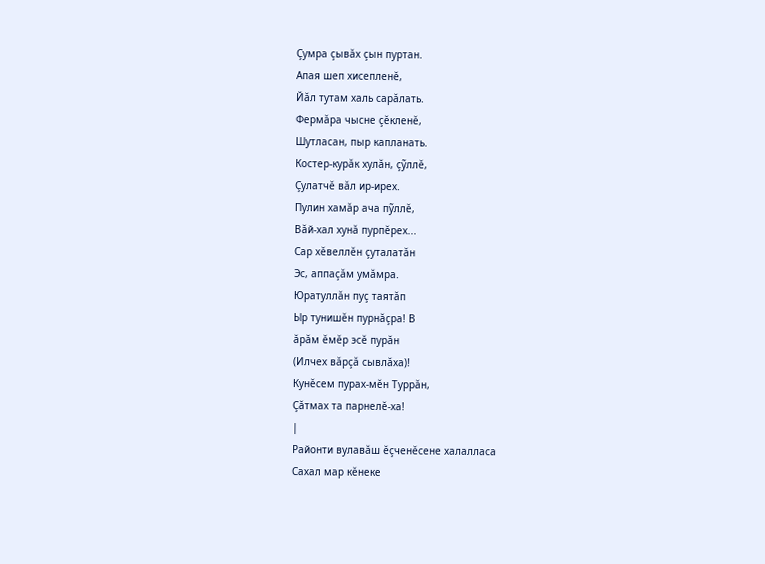Çумра çывăх çын пуртан.
Апая шеп хисепленĕ,
Йăл тутам халь сарăлать.
Фермăра чысне çĕкленĕ,
Шутласан, пыр капланать.
Костер-курăк хулăн, çỹллĕ,
Çулатчĕ вăл ир-ирех.
Пулин хамăр ача пỹллĕ,
Вăй-хал хунă пурпĕрех...
Сар хĕвеллĕн çуталатăн
Эс, аппаçăм умăмра.
Юратуллăн пуç таятăп
Ыр тунишĕн пурнăçра! В
ăрăм ĕмĕр эсĕ пурăн
(Илчех вăрçă сывлăха)!
Кунĕсем пурах-мĕн Туррăн,
Çăтмах та парнелĕ-ха!
|
Районти вулавăш ĕçченĕсене халалласа
Сахал мар кĕнеке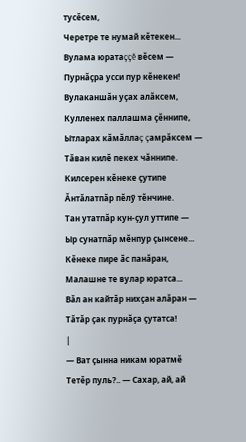тусĕсем,
Черетре те нумай кĕтекен...
Вулама юратаççĕ вĕсем —
Пурнăçра усси пур кĕнекен!
Вулаканшăн уçах алăксем,
Кулленех паллашма çĕннипе,
Ытларах кăмăллаç çамрăксем —
Тăван килĕ пекех чăннипе.
Килсерен кĕнеке çутипе
Ăнтăлатпăр пĕлỹ тĕнчине.
Тан утатпăр кун-çул уттипе —
Ыр сунатпăр мĕнпур çынсене...
Кĕнеке пире ăс панăран,
Малашне те вулар юратса...
Вăл ан кайтăр нихçан алăран —
Тăтăр çак пурнăçа çутатса!
|
— Ват çынна никам юратмĕ
Тетĕр пуль?.. — Сахар, ай, ай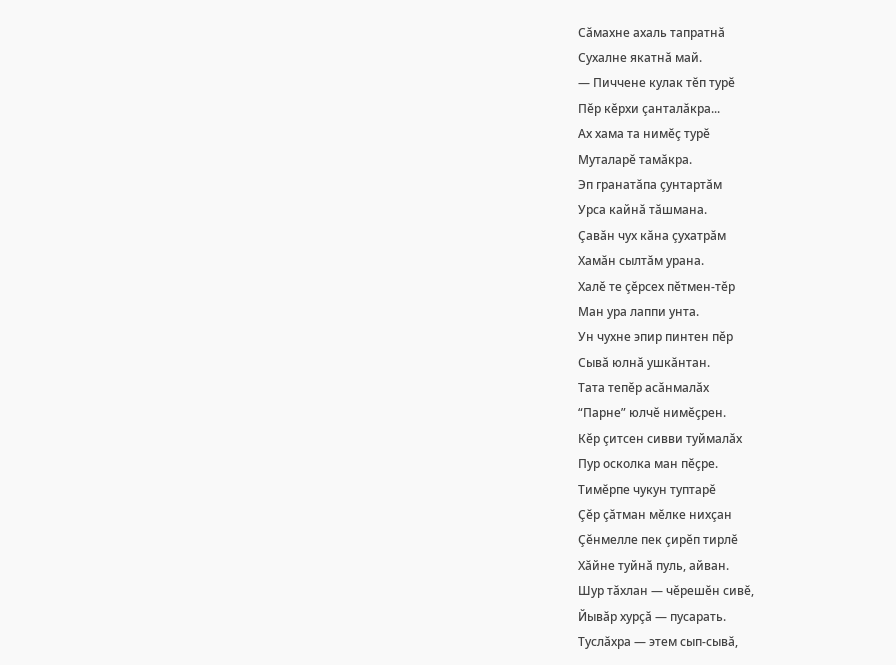Сăмахне ахаль тапратнă
Сухалне якатнă май.
— Пиччене кулак тĕп турĕ
Пĕр кĕрхи çанталăкра...
Ах хама та нимĕç турĕ
Муталарĕ тамăкра.
Эп гранатăпа çунтартăм
Урса кайнă тăшмана.
Çавăн чух кăна çухатрăм
Хамăн сылтăм урана.
Халĕ те çĕрсех пĕтмен-тĕр
Ман ура лаппи унта.
Ун чухне эпир пинтен пĕр
Сывă юлнă ушкăнтан.
Тата тепĕр асăнмалăх
“Парне” юлчĕ нимĕçрен.
Кĕр çитсен сивви туймалăх
Пур осколка ман пĕçре.
Тимĕрпе чукун туптарĕ
Çĕр çăтман мĕлке нихçан
Çĕнмелле пек çирĕп тирлĕ
Хăйне туйнă пуль, айван.
Шур тăхлан — чĕрешĕн сивĕ,
Йывăр хурçă — пусарать.
Туслăхра — этем сып-сывă,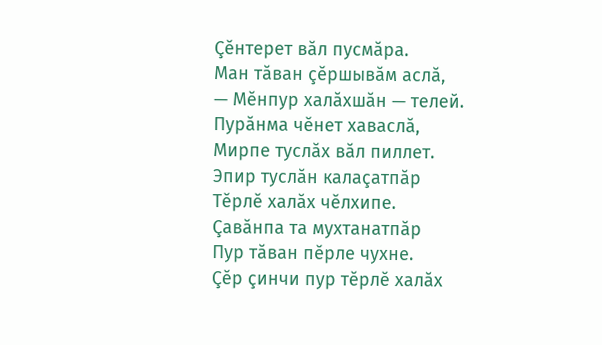Çĕнтерет вăл пусмăра.
Ман тăван çĕршывăм аслă,
— Мĕнпур халăхшăн — телей.
Пурăнма чĕнет хаваслă,
Мирпе туслăх вăл пиллет.
Эпир туслăн калаçатпăр
Тĕрлĕ халăх чĕлхипе.
Çавăнпа та мухтанатпăр
Пур тăван пĕрле чухне.
Çĕр çинчи пур тĕрлĕ халăх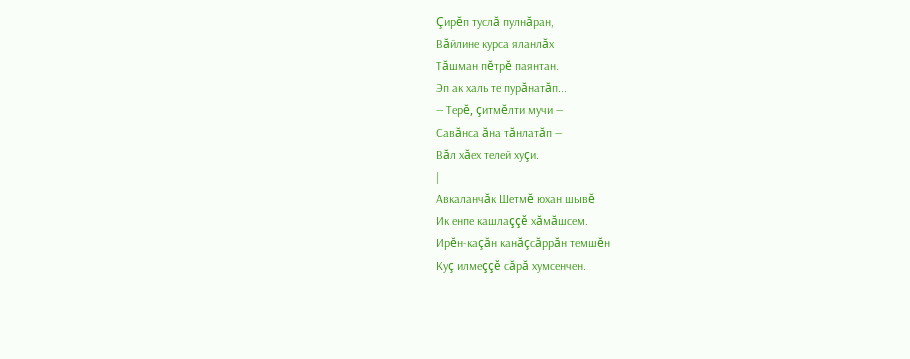Çирĕп туслă пулнăран,
Вăйлине курса яланлăх
Тăшман пĕтрĕ паянтан.
Эп ак халь те пурăнатăп...
— Терĕ, çитмĕлти мучи —
Савăнса ăна тăнлатăп —
Вăл хăех телей хуçи.
|
Авкаланчăк Шетмĕ юхан шывĕ
Ик енпе кашлаççĕ хăмăшсем.
Ирĕн-каçăн канăçсăррăн темшĕн
Куç илмеççĕ сăрă хумсенчен.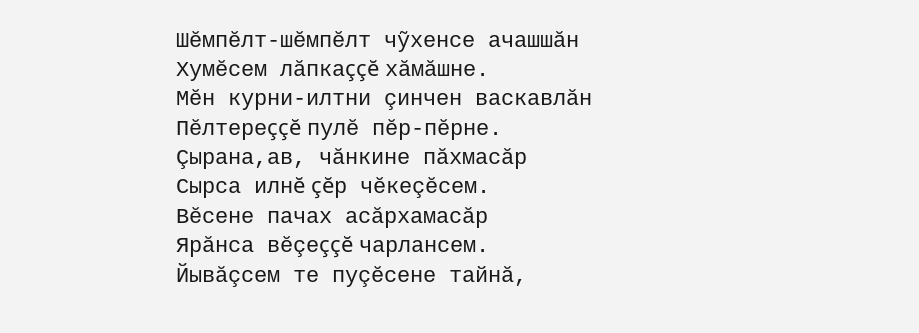Шĕмпĕлт-шĕмпĕлт чỹхенсе ачашшăн
Хумĕсем лăпкаççĕ хăмăшне.
Мĕн курни-илтни çинчен васкавлăн
Пĕлтереççĕ пулĕ пĕр-пĕрне.
Çырана,ав, чăнкине пăхмасăр
Сырса илнĕ çĕр чĕкеçĕсем.
Вĕсене пачах асăрхамасăр
Ярăнса вĕçеççĕ чарлансем.
Йывăçсем те пуçĕсене тайнă,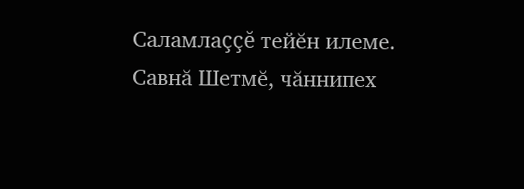Саламлаççĕ тейĕн илеме.
Савнă Шетмĕ, чăннипех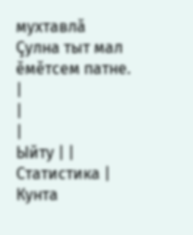мухтавлă
Çулна тыт мал ĕмĕтсем патне.
|
|
|
Ыйту | |
Статистика |
Кунта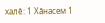халĕ: 1 Хăнасем 1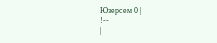Юзерсем 0 |
!--
|